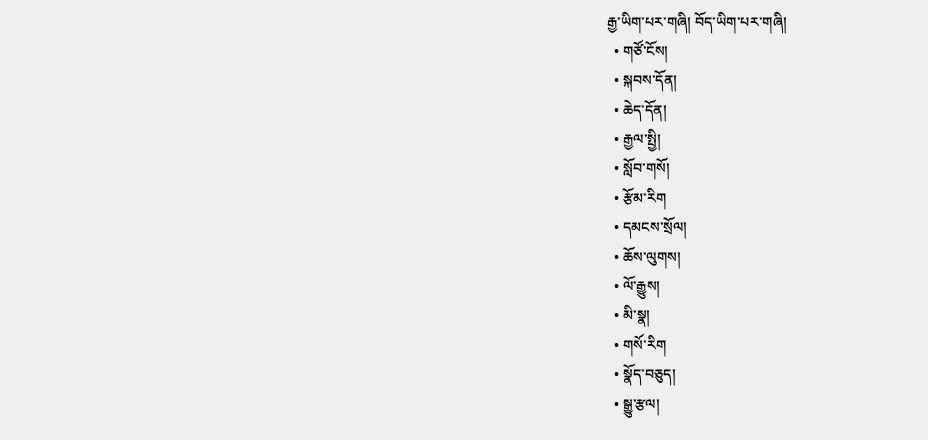རྒྱ་ཡིག་པར་གཞི། བོད་ཡིག་པར་གཞི།
  • གཙོ་ངོས།
  • སྐབས་དོན།
  • ཆེད་དོན།
  • རྒྱལ་སྤྱི།
  • སློབ་གསོ།
  • རྩོམ་རིག
  • དམངས་སྲོལ།
  • ཆོས་ལུགས།
  • ལོ་རྒྱུས།
  • མི་སྣ།
  • གསོ་རིག
  • སྣོད་བཅུད།
  • སྒྱུ་རྩལ།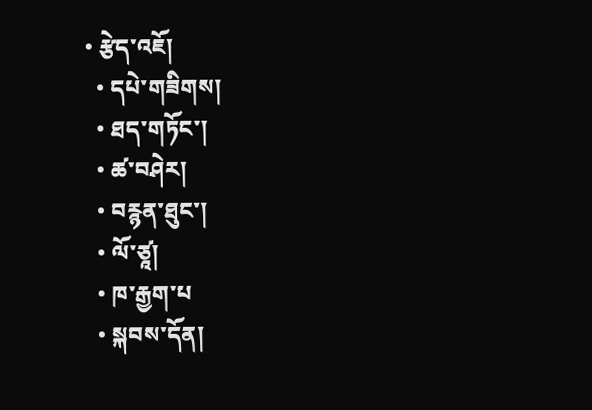• རྩེད་འཇོ།
  • དཔེ་གཟིགས།
  • ཐད་གཏོང་།
  • ཚ་བཤེར།
  • བརྙན་ཐུང་།
  • ལོ་ཙཱ།
  • ཁ་རྒྱག་པ
  • སྐབས་དོན།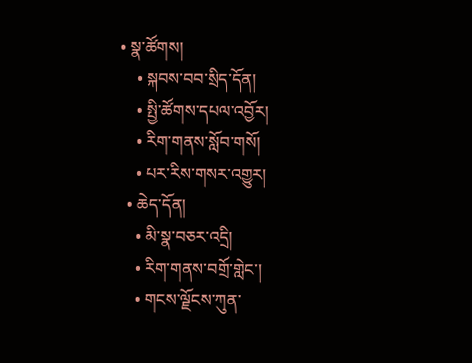• སྣ་ཚོགས།
    • སྐབས་བབ་སྲིད་དོན།
    • སྤྱི་ཚོགས་དཔལ་འབྱོར།
    • རིག་གནས་སློབ་གསོ།
    • པར་རིས་གསར་འགྱུར།
  • ཆེད་དོན།
    • མི་སྣ་བཅར་འདྲི།
    • རིག་གནས་བགྲོ་གླེང་།
    • གངས་ལྗོངས་ཀུན་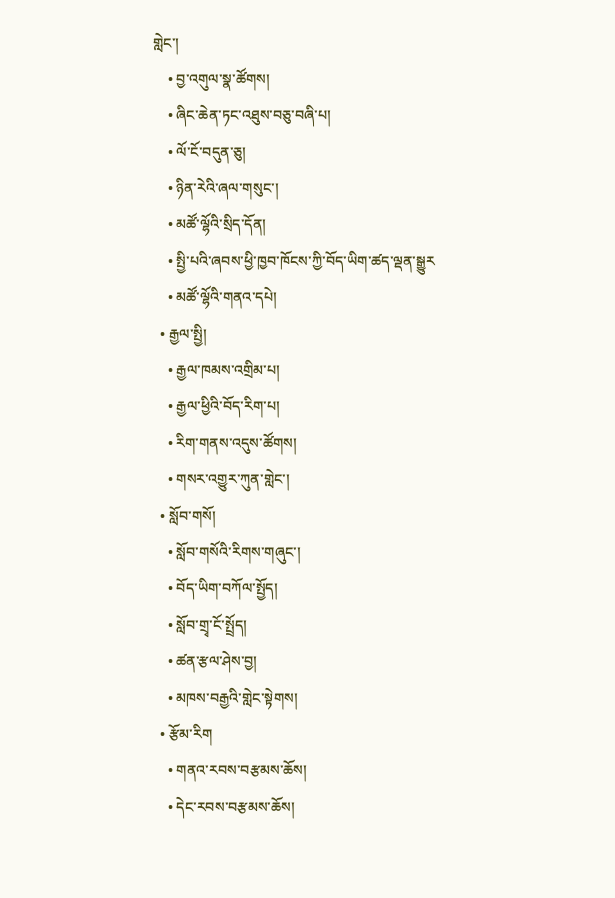གླེང་།
    • བྱ་འགུལ་སྣ་ཚོགས།
    • ཞིང་ཆེན་ཏང་འཐུས་བཅུ་བཞི་པ།
    • ལོ་ངོ་བདུན་ཅུ།
    • ཉིན་རེའི་ཞལ་གསུང་།
    • མཚོ་ལྷོའི་སྲིད་དོན།
    • སྤྱི་པའི་ཞབས་ཕྱི་ཁྱབ་ཁོངས་ཀྱི་བོད་ཡིག་ཚད་ལྡན་སྒྱུར
    • མཚོ་ལྷོའི་གནའ་དཔེ།
  • རྒྱལ་སྤྱི།
    • རྒྱལ་ཁམས་འགྲིམ་པ།
    • རྒྱལ་ཕྱིའི་བོད་རིག་པ།
    • རིག་གནས་འདུས་ཚོགས།
    • གསར་འགྱུར་ཀུན་གླེང་།
  • སློབ་གསོ།
    • སློབ་གསོའི་རིགས་གཞུང་།
    • བོད་ཡིག་བཀོལ་སྤྱོད།
    • སློབ་གྲྭ་ངོ་སྤྲོད།
    • ཚན་རྩལ་ཤེས་བྱ།
    • མཁས་བརྒྱའི་གླེང་སྟེགས།
  • རྩོམ་རིག
    • གནའ་རབས་བརྩམས་ཆོས།
    • དེང་རབས་བརྩམས་ཆོས།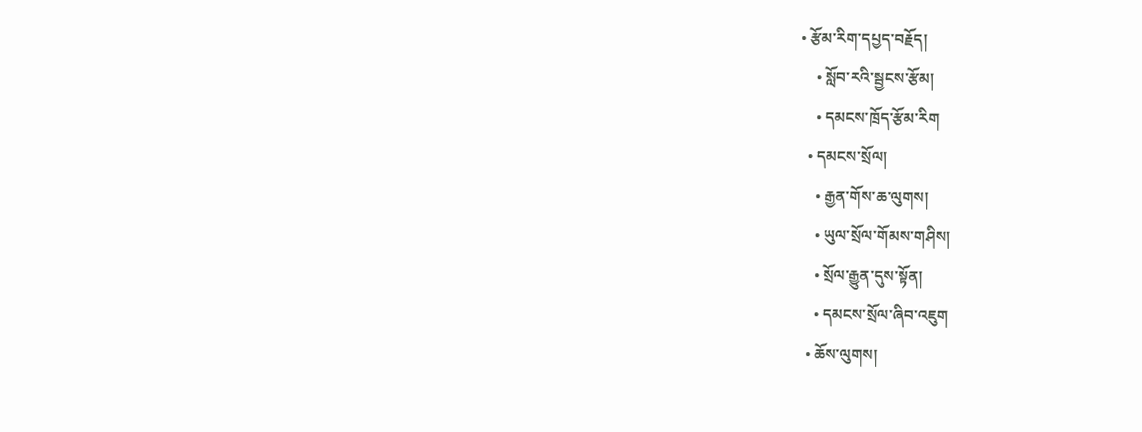• རྩོམ་རིག་དཔྱད་བརྗོད།
    • སློབ་རའི་སྦྱངས་རྩོམ།
    • དམངས་ཁྲོད་རྩོམ་རིག
  • དམངས་སྲོལ།
    • རྒྱན་གོས་ཆ་ལུགས།
    • ཡུལ་སྲོལ་གོམས་གཤིས།
    • སྲོལ་རྒྱུན་དུས་སྟོན།
    • དམངས་སྲོལ་ཞིབ་འཇུག
  • ཆོས་ལུགས།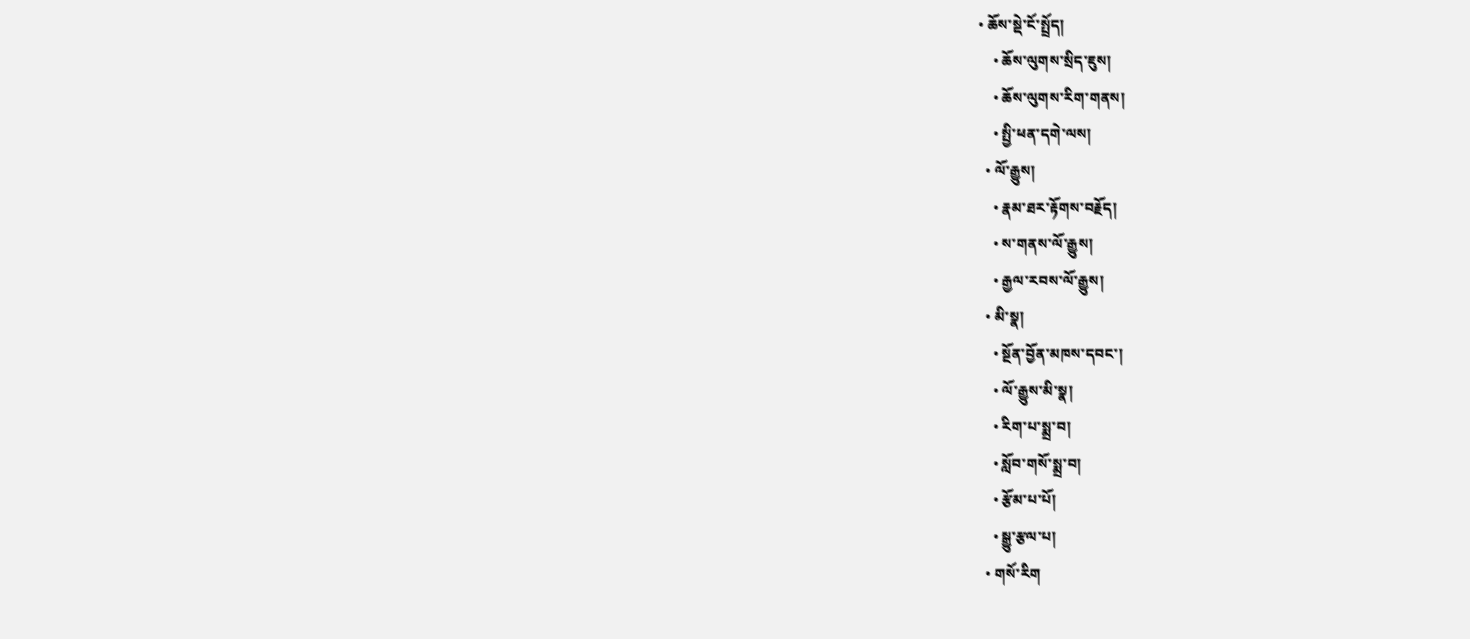• ཆོས་སྡེ་ངོ་སྤྲོད།
    • ཆོས་ལུགས་སྲིད་ཇུས།
    • ཆོས་ལུགས་རིག་གནས།
    • སྤྱི་ཕན་དགེ་ལས།
  • ལོ་རྒྱུས།
    • རྣམ་ཐར་རྟོགས་བརྗོད།
    • ས་གནས་ལོ་རྒྱུས།
    • རྒྱལ་རབས་ལོ་རྒྱུས།
  • མི་སྣ།
    • སྔོན་བྱོན་མཁས་དབང་།
    • ལོ་རྒྱུས་མི་སྣ།
    • རིག་པ་སྨྲ་བ།
    • སློབ་གསོ་སྨྲ་བ།
    • རྩོམ་པ་པོ།
    • སྒྱུ་རྩལ་པ།
  • གསོ་རིག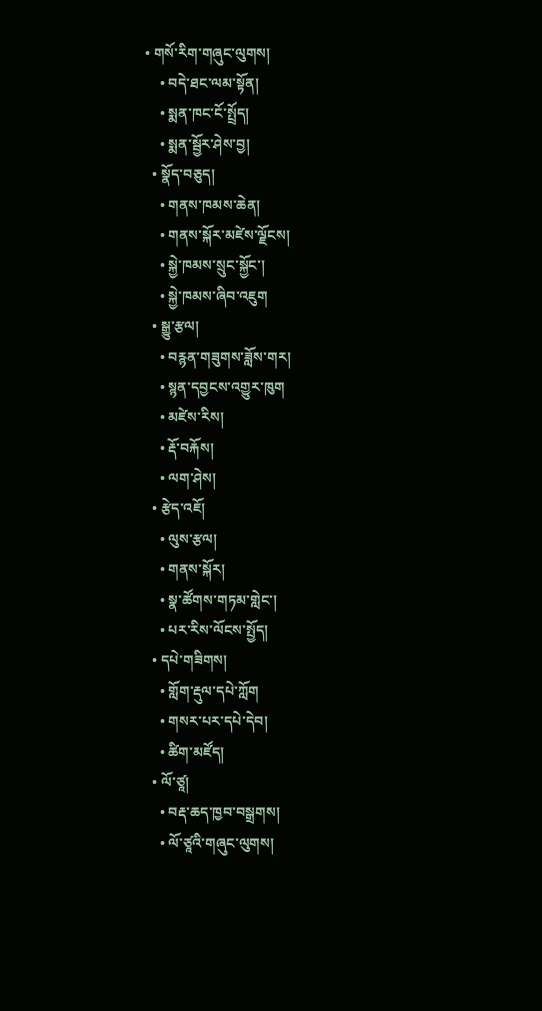• གསོ་རིག་གཞུང་ལུགས།
    • བདེ་ཐང་ལམ་སྟོན།
    • སྨན་ཁང་ངོ་སྤྲོད།
    • སྨན་སྦྱོར་ཤེས་བྱ།
  • སྣོད་བཅུད།
    • གནས་ཁམས་ཆེན།
    • གནས་སྐོར་མཛེས་ལྗོངས།
    • སྐྱེ་ཁམས་སྲུང་སྐྱོང་།
    • སྐྱེ་ཁམས་ཞིབ་འཇུག
  • སྒྱུ་རྩལ།
    • བརྙན་གཟུགས་ཟློས་གར།
    • སྙན་དབྱངས་འགྱུར་ཁུག
    • མཛེས་རིས།
    • རྡོ་བརྐོས།
    • ལག་ཤེས།
  • རྩེད་འཇོ།
    • ལུས་རྩལ།
    • གནས་སྐོར།
    • སྣ་ཚོགས་གཏམ་གླེང་།
    • པར་རིས་ལོངས་སྤྱོད།
  • དཔེ་གཟིགས།
    • གློག་རྡུལ་དཔེ་ཀློག
    • གསར་པར་དཔེ་དེབ།
    • ཚིག་མཛོད།
  • ལོ་ཙཱ།
    • བརྡ་ཆད་ཁྱབ་བསྒྲགས།
    • ལོ་ཙཱའི་གཞུང་ལུགས།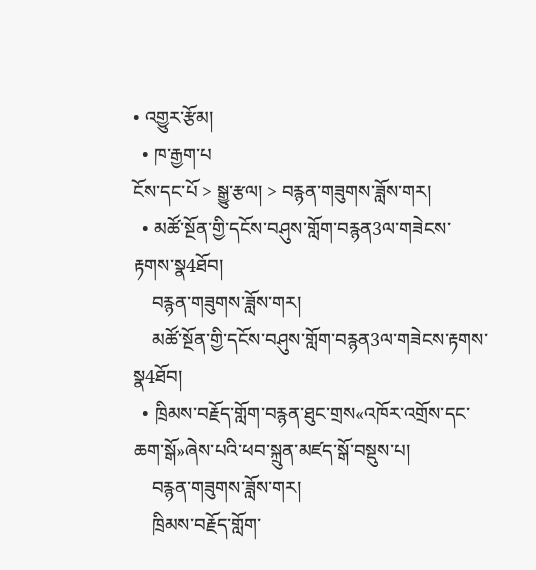• འགྱུར་རྩོམ།
  • ཁ་རྒྱག་པ
ངོས་དང་པོ > སྒྱུ་རྩལ། > བརྙན་གཟུགས་ཟློས་གར།
  • མཚོ་སྔོན་གྱི་དངོས་བཤུས་གློག་བརྙན3ལ་གཟེངས་རྟགས་སྣ4ཐོབ།
    བརྙན་གཟུགས་ཟློས་གར།
    མཚོ་སྔོན་གྱི་དངོས་བཤུས་གློག་བརྙན3ལ་གཟེངས་རྟགས་སྣ4ཐོབ།
  • ཁྲིམས་བརྗོད་གློག་བརྙན་ཐུང་གྲས«འཁོར་འགྲོས་དང་ཆག་སྒོ»ཞེས་པའི་ཕབ་སྐྲུན་མཛད་སྒོ་བསྡུས་པ།
    བརྙན་གཟུགས་ཟློས་གར།
    ཁྲིམས་བརྗོད་གློག་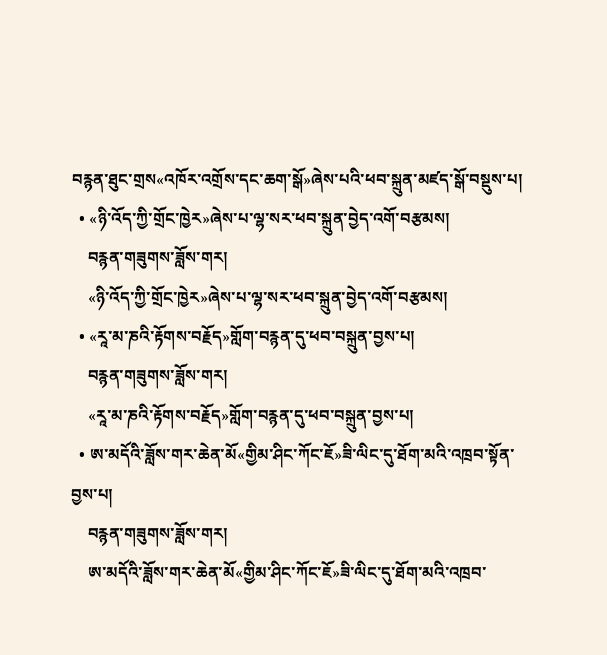བརྙན་ཐུང་གྲས«འཁོར་འགྲོས་དང་ཆག་སྒོ»ཞེས་པའི་ཕབ་སྐྲུན་མཛད་སྒོ་བསྡུས་པ།
  • «ཉི་འོད་ཀྱི་གྲོང་ཁྱེར»ཞེས་པ་ལྷ་སར་ཕབ་སྐྲུན་བྱེད་འགོ་བརྩམས།
    བརྙན་གཟུགས་ཟློས་གར།
    «ཉི་འོད་ཀྱི་གྲོང་ཁྱེར»ཞེས་པ་ལྷ་སར་ཕབ་སྐྲུན་བྱེད་འགོ་བརྩམས།
  • «རཱ་མ་ཎའི་རྟོགས་བརྗོད»གློག་བརྙན་དུ་ཕབ་བསྐྲུན་བྱས་པ།
    བརྙན་གཟུགས་ཟློས་གར།
    «རཱ་མ་ཎའི་རྟོགས་བརྗོད»གློག་བརྙན་དུ་ཕབ་བསྐྲུན་བྱས་པ།
  • ཨ་མདོའི་ཟློས་གར་ཆེན་མོ«གྱིམ་ཤིང་ཀོང་ཇོ»ཟི་ལིང་དུ་ཐོག་མའི་འཁྲབ་སྟོན་བྱས་པ།
    བརྙན་གཟུགས་ཟློས་གར།
    ཨ་མདོའི་ཟློས་གར་ཆེན་མོ«གྱིམ་ཤིང་ཀོང་ཇོ»ཟི་ལིང་དུ་ཐོག་མའི་འཁྲབ་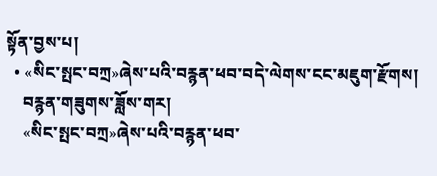སྟོན་བྱས་པ།
  • «སིང་སྤང་བཀྲ»ཞེས་པའི་བརྙན་ཕབ་བདེ་ལེགས་ངང་མཇུག་རྫོགས།
    བརྙན་གཟུགས་ཟློས་གར།
    «སིང་སྤང་བཀྲ»ཞེས་པའི་བརྙན་ཕབ་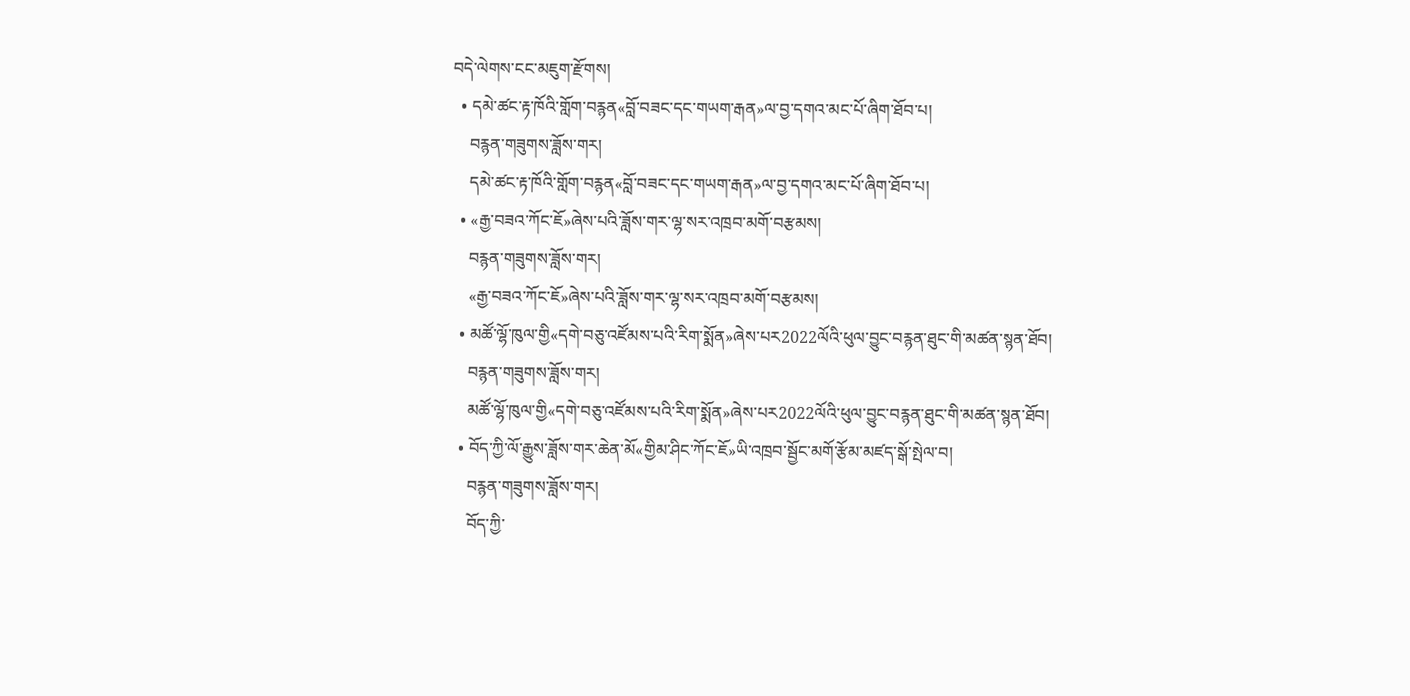བདེ་ལེགས་ངང་མཇུག་རྫོགས།
  • དམེ་ཚང་རྟ་ཁོའི་གློག་བརྙན«བློ་བཟང་དང་གཡག་རྒན»ལ་བྱ་དགའ་མང་པོ་ཞིག་ཐོབ་པ།
    བརྙན་གཟུགས་ཟློས་གར།
    དམེ་ཚང་རྟ་ཁོའི་གློག་བརྙན«བློ་བཟང་དང་གཡག་རྒན»ལ་བྱ་དགའ་མང་པོ་ཞིག་ཐོབ་པ།
  • «རྒྱ་བཟའ་ཀོང་ཇོ»ཞེས་པའི་ཟློས་གར་ལྷ་སར་འཁྲབ་མགོ་བརྩམས།
    བརྙན་གཟུགས་ཟློས་གར།
    «རྒྱ་བཟའ་ཀོང་ཇོ»ཞེས་པའི་ཟློས་གར་ལྷ་སར་འཁྲབ་མགོ་བརྩམས།
  • མཚོ་ལྷོ་ཁུལ་གྱི«དགེ་བཅུ་འཛོམས་པའི་རིག་སྨོན»ཞེས་པར2022ལོའི་ཕུལ་བྱུང་བརྙན་ཐུང་གི་མཚན་སྙན་ཐོབ།
    བརྙན་གཟུགས་ཟློས་གར།
    མཚོ་ལྷོ་ཁུལ་གྱི«དགེ་བཅུ་འཛོམས་པའི་རིག་སྨོན»ཞེས་པར2022ལོའི་ཕུལ་བྱུང་བརྙན་ཐུང་གི་མཚན་སྙན་ཐོབ།
  • བོད་ཀྱི་ལོ་རྒྱུས་ཟློས་གར་ཆེན་མོ«གྱིམ་ཤིང་ཀོང་ཇོ»ཡི་འཁྲབ་སྦྱོང་མགོ་རྩོམ་མཛད་སྒོ་སྤེལ་བ།
    བརྙན་གཟུགས་ཟློས་གར།
    བོད་ཀྱི་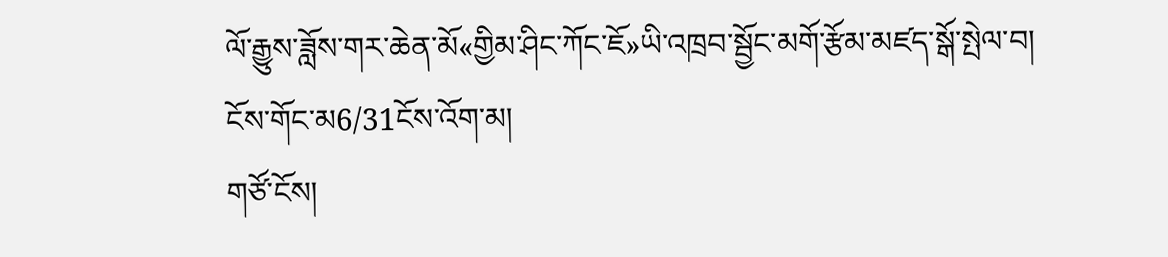ལོ་རྒྱུས་ཟློས་གར་ཆེན་མོ«གྱིམ་ཤིང་ཀོང་ཇོ»ཡི་འཁྲབ་སྦྱོང་མགོ་རྩོམ་མཛད་སྒོ་སྤེལ་བ།
ངོས་གོང་མ6/31ངོས་འོག་མ།
གཙོ་ངོས།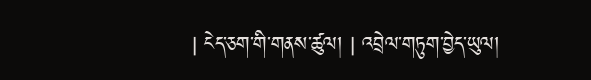| ངེད་ཅག་གི་གནས་ཚུལ། | འབྲེལ་གཏུག་བྱེད་ཡུལ།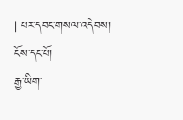| པར་དབང་གསལ་འདེབས།
ངོས་དང་པོ།
རྒྱ་ཡིག་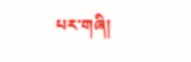པར་གཞི།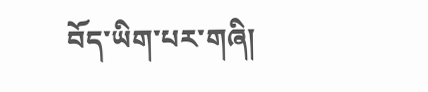བོད་ཡིག་པར་གཞི།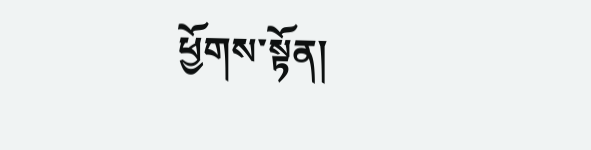ཕྱོགས་སྟོན།